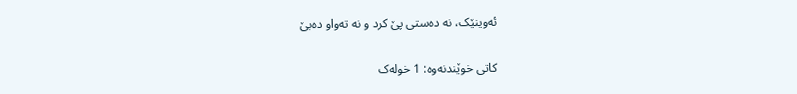ئەوینێک، نە دەستی پێ کرد و نە تەواو دەبێ

کاتی خوێندنەوە: 1 خولەک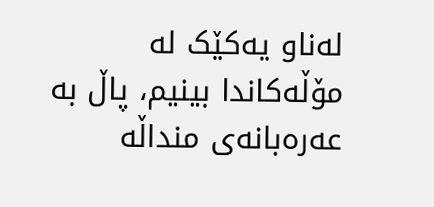لەناو یەکێک لە مۆڵەکاندا بینیم، پاڵ بە عەرەبانەی منداڵە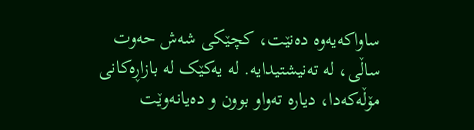ساواکەیەوە دەنێت، کچێکی شەش حەوت ساڵی، لە تەنیشتیدایە. لە یەکێک لە بازاڕەکانی مۆڵەکەدا، دیارە تەواو بوون و دەیانەوێت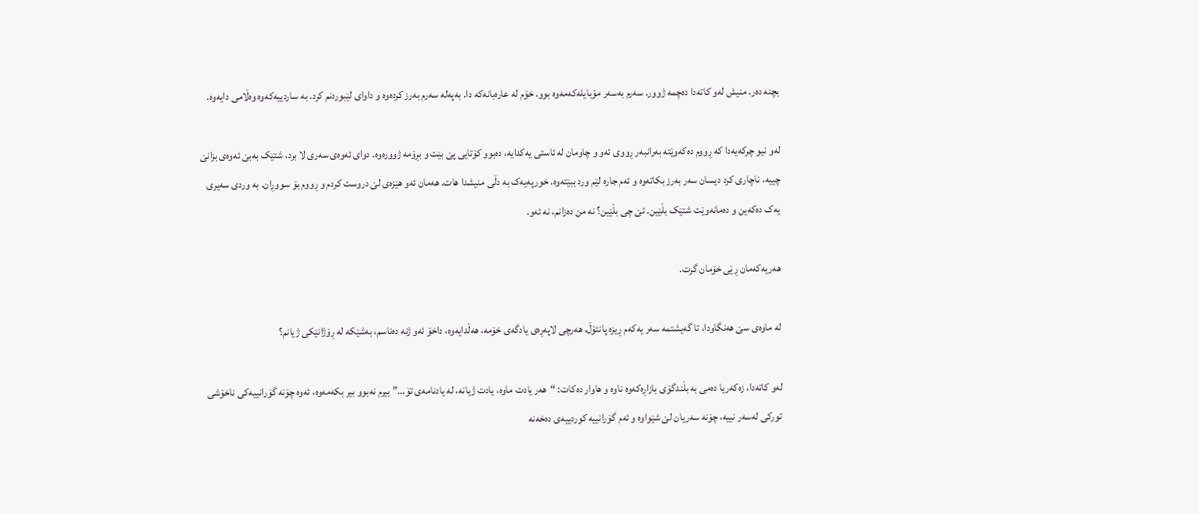بچنە دەر. منیش لەو کاتەدا دەچمە ژوور. سەرم بەسەر مۆبایلەکەمەوە بوو. خۆم لە عارەبانەکە دا. بەپەلە سەرم بەرز کردەوە و داوای لێبوردنم کرد. بە ساردییەکەوە وەڵامی دایەوە.

لەو نیو چرکەیەدا کە ڕووم دەکەوێتە بەرانبەر ڕووی ئەو و چاومان لە ئاستی یەکدایە، دەبوو کۆتایی پێ بێت و بڕۆمە ژوورەوە. دوای ئەوەی سەری لا برد، شتێک بەبێ ئەوەی بزانێ چییە، ناچاری کرد دیسان سەر بەرز بکاتەوە و ئەم جارە لێم ورد ببێتەوە. خورپەیەک بە دڵی منیشدا ھات. ھەمان ئەو ھێزەی لێ دروست کردم و ڕووم بۆ سووڕان. بە وردی سەیری یەک دەکەین و دەمانەوێت شتێک بڵێین. ئێ چی بڵێین؟ نە من دەزانم، نە ئەو.

ھەریەکەمان ڕێی خۆمان گرت.

لە ماوەی سێ ھەنگاودا، تا گەیشتمە سەر یەکەم ڕیزە پانتۆڵ، ھەرچی لاپەڕەی یادگەی خۆمە، ھەڵدایەوە، داخۆ ئەو ژنە دەناسم، بەشێکە لە ڕۆژانێکی ژیانم؟

لەو کاتەدا، زەکەریا دەمی بە بڵندگۆی بازاڕەکەوە ناوە و ھاوار دەکات: “ھەر یادت ماوە، یادت ژیانە، لە یادنامەی تۆ…” بیرم نەبوو بیر بکەمەوە، ئەوە چۆنە گۆرانییەکی ناخۆشی تورکی لەسەر نییە، چۆنە سەریان لێ شێواوە و ئەم گۆرانییە کوردییەی دەخەنە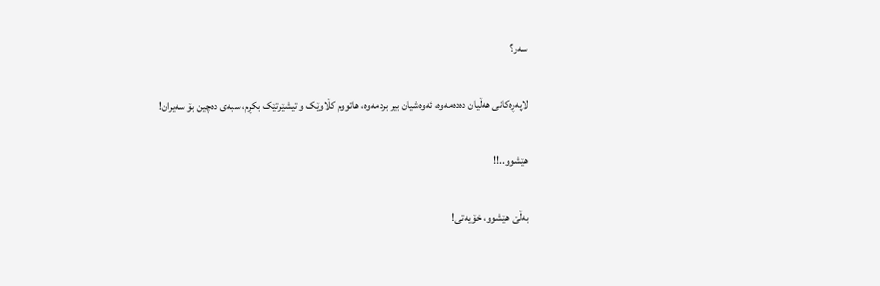سەر؟

لاپەڕەکانی ھەڵیان دەدەمەوە، ئەوەشیان بیر بردمەوە، ھاتووم کڵاوێک و تیشێرتێک بکڕم، سبەی دەچین بۆ سەیران!

ھێشوو..!!

بەڵێ ھێشوو، خۆیەتی!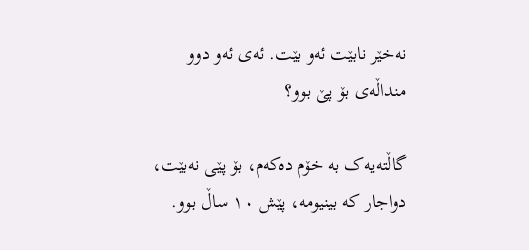نەخێر نابێت ئەو بێت. ئەی ئەو دوو منداڵەی بۆ پێ بوو؟

گاڵتەیەک بە خۆم دەکەم، بۆ پێی نەبێت، دواجار کە بینیومە، پێش ١٠ ساڵ بوو.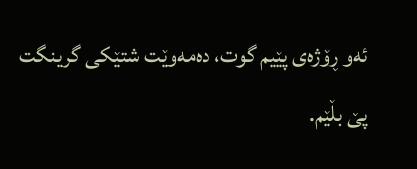ئەو ڕۆژەی پێیم گوت، دەمەوێت شتێکی گرینگت پێ بڵێم.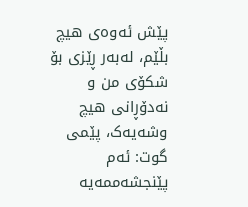پێش ئەوەی ھیچ بڵێم، لەبەر ڕێزی بۆ شکۆی من و نەدۆڕانی ھیچ وشەیەک، پێمی گوت: ئەم پێنجشەممەیە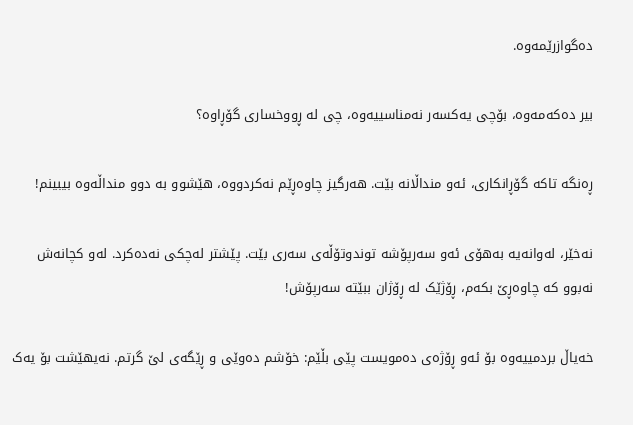دەگوازرێمەوە.

بیر دەکەمەوە، بۆچی یەکسەر نەمناسییەوە، چی لە ڕووخساری گۆڕاوە؟

ڕەنگە تاکە گۆڕانکاری، ئەو منداڵانە بێت. ھەرگیز چاوەڕێم نەکردووە، ھێشوو بە دوو منداڵەوە بیبینم!

نەخێر، لەوانەیە بەھۆی ئەو سەرپۆشە توندوتۆڵەی سەری بێت. پێشتر لەچکی نەدەکرد. لەو کچانەش نەبوو کە چاوەڕێ بکەم، ڕۆژێک لە ڕۆژان ببێتە سەرپۆش!

خەیاڵ بردمییەوە بۆ ئەو ڕۆژەی دەمویست پێی بڵێم: خۆشم دەوێی و ڕێگەی لێ گرتم. نەیھێشت بۆ یەک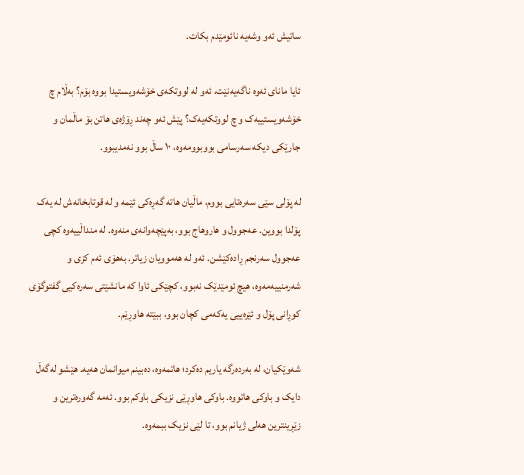ساتیش ئەو وشەیە نائومێدم بکات.

ئایا مانای ئەوە ناگەیەنێت، ئەو لە لووتکەی خۆشەویستیدا بووە بۆم؟ بەڵام چ خۆشەویستییەک و چ لووتکەیەک؟ پێش ئەو چەند ڕۆژەی ھاتن بۆ ماڵمان و جارێکی دیکە سەرسامی بووبوومەوە، ١٠ ساڵ بوو نەمدیبوو.

لە پۆلی سێی سەرەتایی بووم، ماڵیان ھاتە گەڕەکی ئێمە و لە قوتابخانەش لە یەک پۆلدا بووین. عەجوول و ھاروھاج بوو، بەپێچەوانەی منەوە. لە منداڵییەوە کچی عەجوول سەرنجم ڕادەکێشن. ئەو لە ھەموویان زیاتر. بەھۆی ئەم کزی و شەرمنییەمەوە، ھیچ ئومێدێک نەبوو، کچێکی ئاوا کە مانشێتی سەرەکیی گفتوگۆی کوڕانی پۆل و ئێرەییی یەکەمی کچان بوو، ببێتە ھاوڕێم.

شەوێکیان، لە بەردەرگە یاریم دەکرد؛ ھاتمەوە، دەبینم میوانمان ھەیە. ھێشو لەگەڵ دایک و باوکی ھاتووە. باوکی ھاوڕێی نزیکی باوکم بوو. ئەمە گەورەترین و زێڕینترین ھەلی ژیانم بوو، تا لێی نزیک ببمەوە.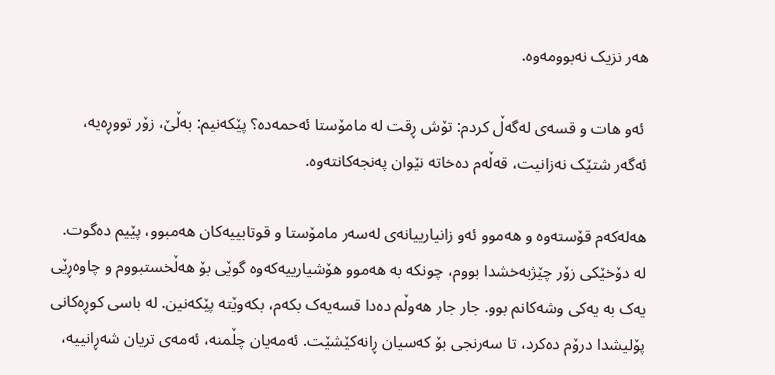ھەر نزیک نەبوومەوە.

 ئەو ھات و قسەی لەگەڵ کردم: تۆش ڕقت لە مامۆستا ئەحمەدە؟ پێکەنیم: بەڵێ، زۆر تووڕەیە، ئەگەر شتێک نەزانیت، قەڵەم دەخاتە نێوان پەنجەکانتەوە.

ھەلەکەم قۆستەوە و ھەموو ئەو زانیارییانەی لەسەر مامۆستا و قوتابییەکان ھەمبوو، پێیم دەگوت. لە دۆخێکی زۆر چێژبەخشدا بووم، چونکە بە ھەموو ھۆشیارییەکەوە گوێی بۆ ھەڵخستبووم و چاوەڕێی یەک بە یەکی وشەکانم بوو. جار جار ھەوڵم دەدا قسەیەک بکەم، بکەوێتە پێکەنین. لە باسی کوڕەکانی پۆلیشدا درۆم دەکرد، تا سەرنجی بۆ کەسیان ڕانەکێشێت. ئەمەیان چڵمنە، ئەمەی تریان شەڕانییە،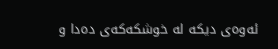ئەوەی دیکە لە خوشکەکەی دەدا و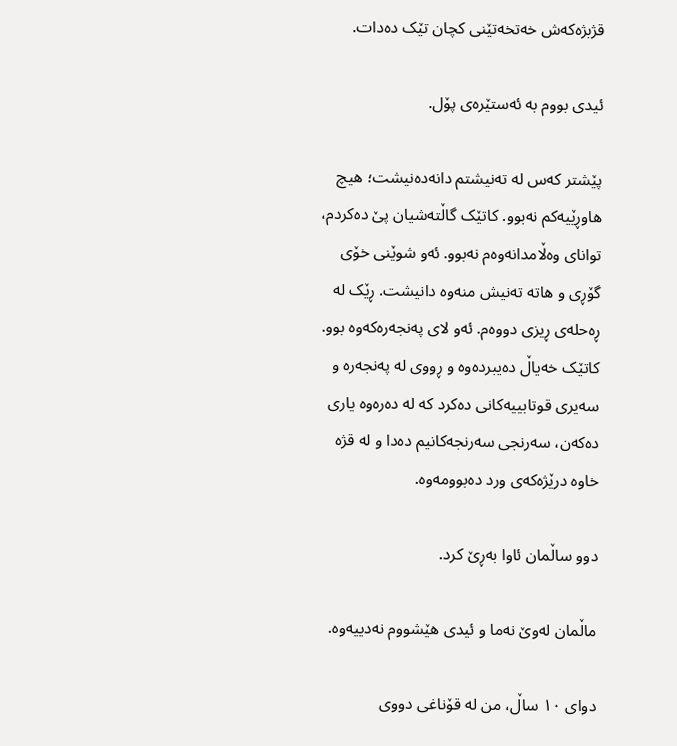قژبژەکەش خەتخەتێنی کچان تێک دەدات.

ئیدی بووم بە ئەستێرەی پۆل.

پێشتر کەس لە تەنیشتم دانەدەنیشت؛ ھیچ ھاوڕێیەکم نەبوو. کاتێک گاڵتەشیان پێ دەکردم، توانای وەڵامدانەوەم نەبوو. ئەو شوێنی خۆی گۆڕی و ھاتە تەنیش منەوە دانیشت. ڕێک لە ڕەحلەی ڕیزی دووەم. ئەو لای پەنجەرەکەوە بوو. کاتێک خەیاڵ دەیبردەوە و ڕووی لە پەنجەرە و سەیری قوتابییەکانی دەکرد کە لە دەرەوە یاری دەکەن، سەرنجی سەرنجەکانیم دەدا و لە قژە خاوە درێژەکەی ورد دەبوومەوە.

دوو ساڵمان ئاوا بەڕێ کرد.

ماڵمان لەوێ نەما و ئیدی ھێشووم نەدییەوە.

دوای ١٠ ساڵ، من لە قۆناغی دووی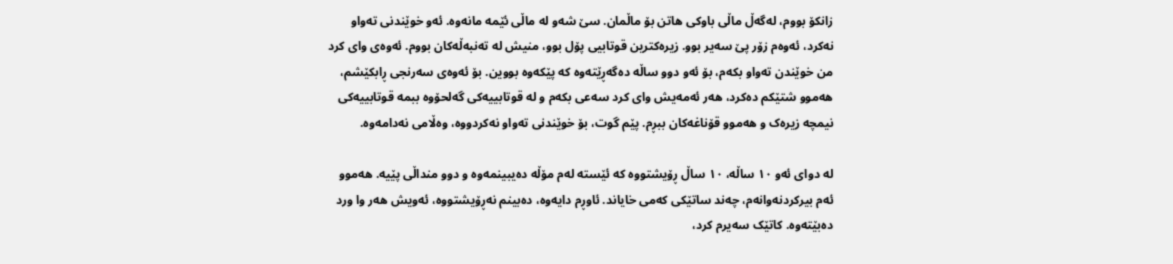زانکۆ بووم، لەگەڵ ماڵی باوکی ھاتن بۆ ماڵمان. سێ شەو لە ماڵی ئێمە مانەوە. ئەو خوێندنی تەواو نەکرد، ئەوەم زۆر پێ سەیر بوو. زیرەکترین قوتابیی پۆل بوو، منیش لە تەنبەڵەکان بووم. ئەوەی وای کرد من خوێندن تەواو بکەم، بۆ ئەو دوو ساڵە دەگەڕێتەوە کە پێکەوە بووین. بۆ ئەوەی سەرنجی ڕابکێشم، ھەموو شتێکم دەکرد، ھەر ئەمەیش وای کرد سەعی بکەم و لە قوتابییەکی گەلحۆوە ببمە قوتابییەکی نیمچە زیرەک و ھەموو قۆناغەکان ببڕم. پێم گوت، بۆ خوێندنی تەواو نەکردووە، وەڵامی نەدامەوە.

لە دوای ئەو ١٠ ساڵە، ١٠ ساڵ ڕۆیشتووە کە ئێستە لەم مۆڵە دەیبینمەوە و دوو منداڵی پێیە. ھەموو ئەم بیرکردنەوانەم، چەند ساتێکی کەمی خایاند. ئاوڕم دایەوە، دەبینم نەڕۆیشتووە، ئەویش ھەر وا ورد دەبێتەوە. کاتێک سەیرم کرد،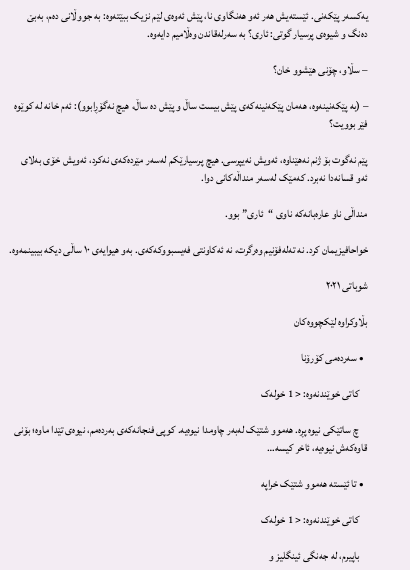یەکسەر پێکەنی. ئێستەیش ھەر ئەو ھەنگاوی نا، پێش ئەوەی لێم نزیک ببێتەوە: بە جووڵانی دەم، بەبێ دەنگ و شیوەی پرسیار گوتی: ئاری؟ بە سەرلەقاندن وەڵامیم دایەوە.

– سڵاو، چۆنی ھێشوو خان؟

– (بە پێکەنینەوە، ھەمان پێکەنینەکەی پێش بیست ساڵ و پێش دە ساڵ، ھیچ نەگۆڕابوو): ئەم خانە لە کوێوە فێر بوویت؟

پێم نەگوت بۆ ژنم نەھێناوە، ئەویش نەیپرسی. ھیچ پرسیارێکم لەسەر مێردەکەی نەکرد، ئەویش خۆی بەلای ئەو قسانەدا نەبرد. کەمێک لەسەر منداڵەکانی دوا.

منداڵی ناو عارەبانەکە ناوی “ئاری” بوو.

خواحافیزیمان کرد. نە تەلەفۆنیم وەرگرت، نە ئەکاونتی فەیسبووکەکەی. بەو ھیوایەی ١٠ ساڵی دیکە بیبینمەوە.

شوباتی ٢٠٢١

بڵاوکراوە لێکچووەکان

  • سەردەمی کۆرۆنا

    کاتی خوێندنەوە: < 1 خولەک

    چ ساتێکی نیوە پڕە. ھەموو شتێک لەبەر چاومدا نیوەیە. کوپی فنجانەکەی بەردەمم، نیوەی تێدا ماوە؛ بۆنی قاوەکەش نیوەیە، ئاخر کیسە…

  • تا ئێستە ھەموو شتێک خراپە

    کاتی خوێندنەوە: < 1 خولەک

    باپیرم، لە جەنگی ئینگلیز و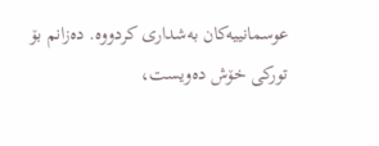عوسمانییەکان بەشداری کردووە. دەزانم بۆ تورکی خۆش دەویست،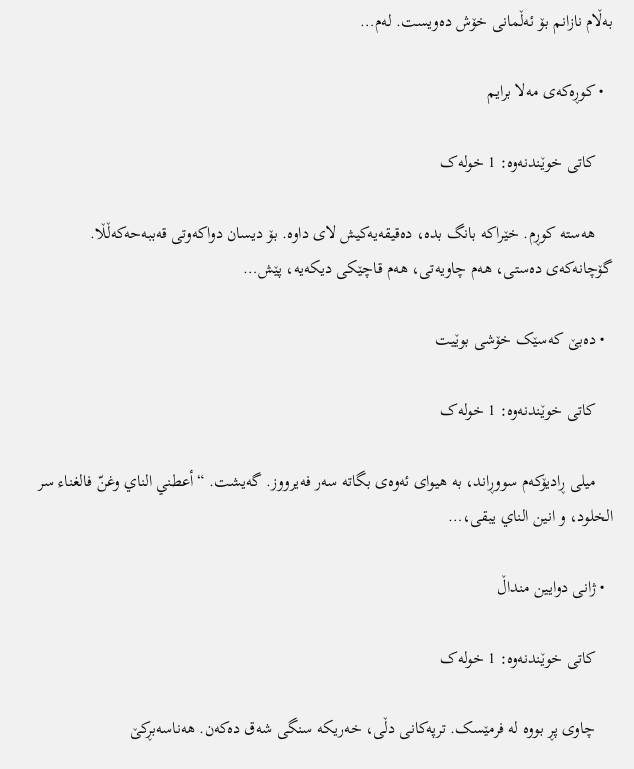بەڵام نازانم بۆ ئەڵمانی خۆش دەویست. لەم…

  • کوڕەکەی مەلا برایم

    کاتی خوێندنەوە: 1 خولەک

    ھەستە کوڕم. خێراکە بانگ بدە، دەقیقەیەکیش لای داوە. بۆ دیسان دواکەوتی قەببەحەکەڵڵا. گۆچانەکەی دەستی، ھەم چاویەتی، ھەم قاچێکی دیکەیە، پێش…

  • دەبێ کەسێک خۆشی بوێیت

    کاتی خوێندنەوە: 1 خولەک

    میلی ڕادیۆکەم سووڕاند، بە ھیوای ئەوەی بگاتە سەر فەیرووز. گەیشت. “أعطني الناي وغنّ فالغنا‌ء سر الخلود، و انین الناي یبقی،…

  • ژانی دوایین منداڵ

    کاتی خوێندنەوە: 1 خولەک

    چاوی پڕ بووە لە فرمێسک. ترپەکانی دڵی، خەریکە سنگی شەق دەکەن. ھەناسەبڕکێ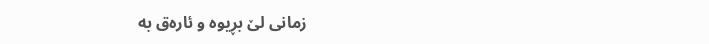زمانی لێ بڕیوە و ئارەق بە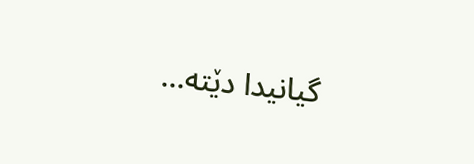گیانیدا دێتە…